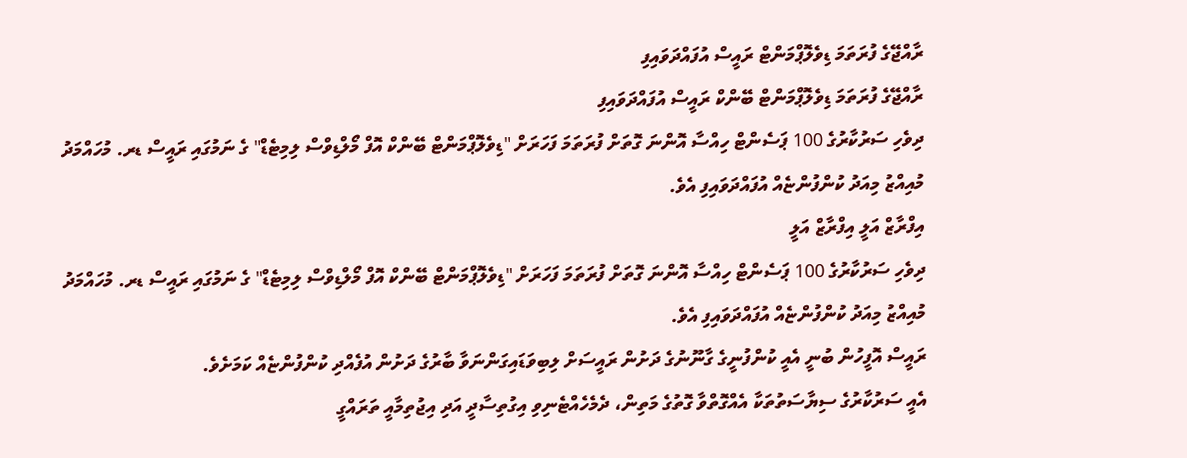ރާއްޖޭގެ ފުރަތަމަ ޑިވެލޮޕްމަންޓް ރައީސް އުފައްދަވައިފި
ރާއްޖޭގެ ފުރަތަމަ ޑިވެލޮޕްމަންޓް ބޭންކް ރައީސް އުފައްދަވައިފި
ދިވެހި ސަރުކާރުގެ 100 ޕަސެންޓް ހިއްސާ އޮންނަ ގޮތަށް ފުރަތަމަ ފަހަރަށް "ޑިވެލޮޕްމަންޓް ބޭންކް އޮފް މޯލްޑިވްސް ލިމިޓެޑް" ގެ ނަމުގައި ރައީސް ޑރ. މުހައްމަދު މުއިއްޒު މިއަދު ކުންފުންޏެއް އުފައްދަވައިފި އެވެ.
އިފްރާޒް އަލީ އިފްރާޒް އަލީ
ދިވެހި ސަރުކާރުގެ 100 ޕަސެންޓް ހިއްސާ އޮންނަ ގޮތަށް ފުރަތަމަ ފަހަރަށް "ޑިވެލޮޕްމަންޓް ބޭންކް އޮފް މޯލްޑިވްސް ލިމިޓެޑް" ގެ ނަމުގައި ރައީސް ޑރ. މުހައްމަދު މުއިއްޒު މިއަދު ކުންފުންޏެއް އުފައްދަވައިފި އެވެ.
ރައީސް އޮފީހުން ބުނީ އެއީ ކުންފުނީގެ ގާނޫނުގެ ދަށުން ރައީސަށް ލިބިވަޑައިގަންނަވާ ބާރުގެ ދަށުން އުފެއްދި ކުންފުންޏެއް ކަމަށެވެ.
އެއީ ސަރުކާރުގެ ސިޔާސަތުތަކާ އެއްގޮތްވާ ގޮތުގެ މަތިން، ދެމެހެއްޓެނިވި އިގުތިސާދީ އަދި އިޖުތިމާއީ ތަރައްގީ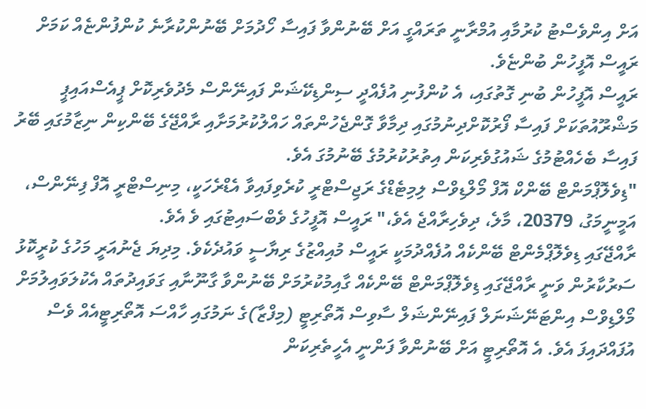އަށް އިންވެސްޓު ކުރުމާއި އުމްރާނީ ތަރައްގީ އަށް ބޭނުންވާ ފައިސާ ހޯދުމަށް ބޭނުންކުރާނެ ކުންފުންޏެއް ކަމަށް ރައީސް އޮފީހުން ބުންޏެވެ.
ރައީސް އޮފީހުން ބުނި ގޮތުގައި، އެ ކުންފުނި އުފެއްދީ ސިންޑިކޭޝަން ފައިނޭންސް މެދުވެރިކޮށް ޕީއެސްއައިޕީ މަޝްރޫއުތަކަށް ފައިސާ ފޯރުކޮށްދިނުމުގައި ދިމާވާ ގޮންޖެހުންތައް ހައްލުކުރުމަށާއި ރާއްޖޭގެ ބޭންކިން ނިޒާމުގައި ބޭރު ފައިސާ ބެހެއްޓުމުގެ ޝައުގުވެރިކަން އިތުރުކުރުމުގެ ބޭނުމުގަ އެވެ.
"ޑިވެލޮޕްމަންޓް ބޭންކް އޮފް މޯލްޑިވްސް ލިމިޓެޑްގެ ރަޖިސްޓްރީ ކުރެވިފައިވާ އެޑްރެހަކީ، މިނިސްޓްރީ އޮފް ފިނޭންސް، އަމީނީމަގު، 20379، މާލެ، ދިވެހިރާއްޖެ އެވެ،" ރައީސް އޮފީހުގެ ވެބްސައިޓުގައި ވެ އެވެ.
ރާއްޖޭގައި ޑިވެލޮޕްމެންޓް ބޭންކެއް އުފެއްދުމަކީ ރައީސް މުއިއްޒުގެ ރިޔާސީ ވައުދެކެވެ. މިދިޔަ ޖެނުއަރީ މަހުގެ ކުރީކޮޅު ސަރުކާރުން ވަނީ ރާއްޖޭގައި ޑިވެލޮޕްމަންޓް ބޭންކެއް ގާއިމުކުރުމަށް ބޭނުންވާ ގާނޫނާއި ގަވައިދުތައް އެކުލަވައިލުމަށް މޯލްޑިވްސް އިންޓަނޭޝަނަލް ފައިނޭންޝަލް ސާވިސް އޮތޯރިޓީ (މިފްޒާ)ގެ ނަމުގައި ހާއްސަ އޮތޯރިޓީއެއް ވެސް އުފައްދައިފަ އެވެ. އެ އޮތޯރިޓީ އަށް ބޭނުންވާ ފަންނީ އެހީތެރިކަން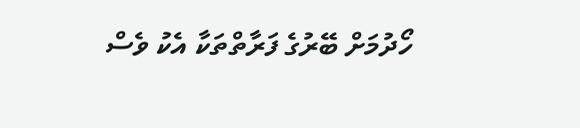ހޯދުމަށް ބޭރުގެ ފަރާތްތަކާ އެކު ވެސް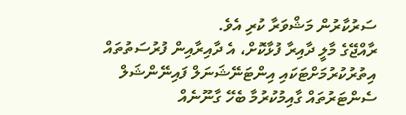ސަރުކާރުން މަޝްވަރާ ކުރި އެވެ.
ރާއްޖޭގެ މާލީ ދާއިރާ ފުޅާކޮށް، އެ ދާއިރާއިން ފުރުސަތުތައް އިތުރުކުރުމަށްޓަކައި އިންޓަނޭޝަނަލް ފައިނޭންޝަލް ސެންޓަރުތައް ގާއިމުކުރުމާ ބެހޭ ގާނޫނެއް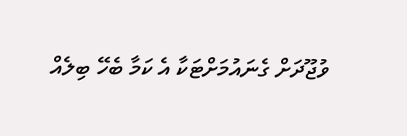ވުޖޫދަށް ގެނައުމަށްޓަކާ އެ ކަމާ ބެހޭ ބިލެއް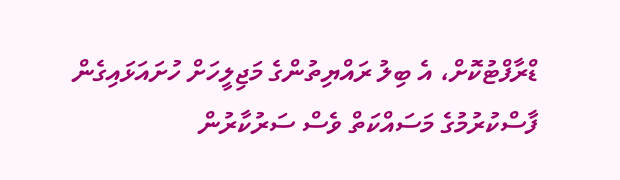ޑްރާފްޓުކޮށް، އެ ބިލު ރައްޔިތުންގެ މަޖިލީހަށް ހުށައަޅައިގެން ފާސްކުރުމުގެ މަސައްކަތް ވެސް ސަރުކާރުން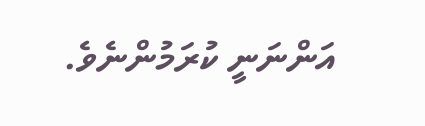އަންނަނީ ކުރަމުންނެވެ.